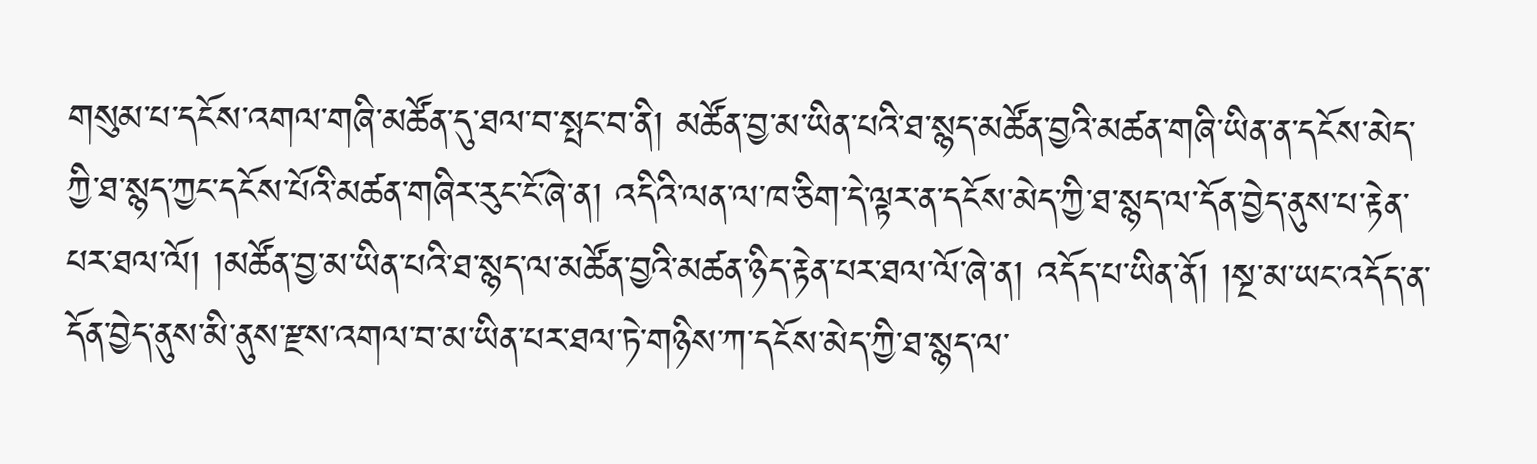གསུམ་པ་དངོས་འགལ་གཞི་མཚོན་དུ་ཐལ་བ་སྤང་བ་ནི། མཚོན་བྱ་མ་ཡིན་པའི་ཐ་སྙད་མཚོན་བྱའི་མཚན་གཞི་ཡིན་ན་དངོས་མེད་ཀྱི་ཐ་སྙད་ཀྱང་དངོས་པོའི་མཚན་གཞིར་རུང་ངོ་ཞེ་ན། འདིའི་ལན་ལ་ཁ་ཅིག་དེ་ལྟར་ན་དངོས་མེད་ཀྱི་ཐ་སྙད་ལ་དོན་བྱེད་ནུས་པ་རྟེན་པར་ཐལ་ལོ། །མཚོན་བྱ་མ་ཡིན་པའི་ཐ་སྙད་ལ་མཚོན་བྱའི་མཚན་ཉིད་རྟེན་པར་ཐལ་ལོ་ཞེ་ན། འདོད་པ་ཡིན་ནོ། །སྔ་མ་ཡང་འདོད་ན་དོན་བྱེད་ནུས་མི་ནུས་རྫས་འགལ་བ་མ་ཡིན་པར་ཐལ་ཏེ་གཉིས་ཀ་དངོས་མེད་ཀྱི་ཐ་སྙད་ལ་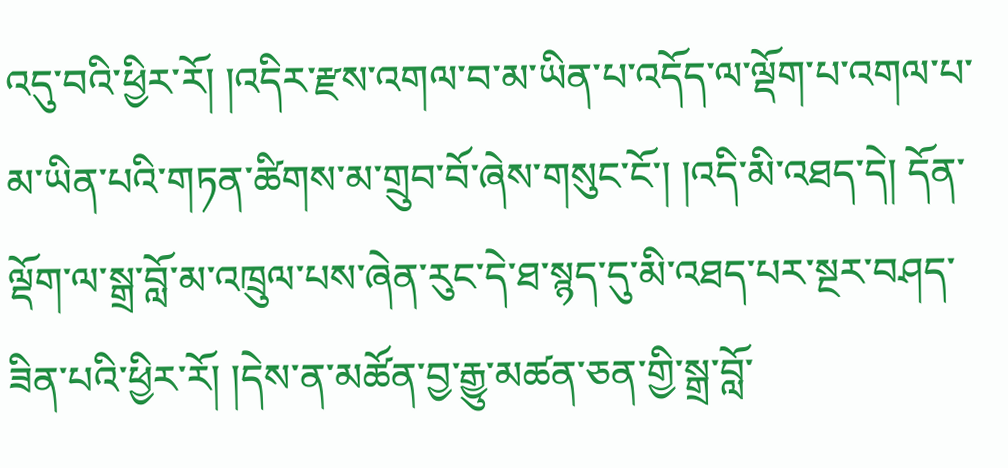འདུ་བའི་ཕྱིར་རོ། །འདིར་རྫས་འགལ་བ་མ་ཡིན་པ་འདོད་ལ་ལྡོག་པ་འགལ་པ་མ་ཡིན་པའི་གཏན་ཚིགས་མ་གྲུབ་བོ་ཞེས་གསུང་ངོ་། །འདི་མི་འཐད་དེ། དོན་ལྡོག་ལ་སྒྲ་བློ་མ་འཁྲུལ་པས་ཞེན་རུང་དེ་ཐ་སྙད་དུ་མི་འཐད་པར་སྔར་བཤད་ཟིན་པའི་ཕྱིར་རོ། །དེས་ན་མཚོན་བྱ་རྒྱུ་མཚན་ཅན་གྱི་སྒྲ་བློ་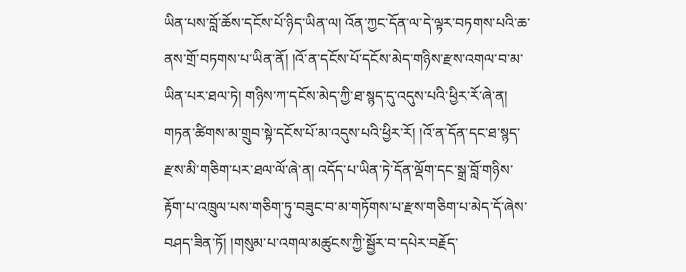ཡིན་པས་བློ་ཆོས་དངོས་པོ་ཉིད་ཡིན་ལ། འོན་ཀྱང་དོན་ལ་དེ་ལྟར་བཏགས་པའི་ཆ་ནས་གྲོ་བཏགས་པ་ཡིན་ནོ། །འོ་ན་དངོས་པོ་དངོས་མེད་གཉིས་རྫས་འགལ་བ་མ་ཡིན་པར་ཐལ་ཏེ། གཉིས་ཀ་དངོས་མེད་ཀྱི་ཐ་སྙད་དུ་འདུས་པའི་ཕྱིར་རོ་ཞེ་ན། གཏན་ཚིགས་མ་གྲུབ་སྟེ་དངོས་པོ་མ་འདུས་པའི་ཕྱིར་རོ། །འོ་ན་དོན་དང་ཐ་སྙད་རྫས་མི་གཅིག་པར་ཐལ་ལོ་ཞེ་ན། འདོད་པ་ཡིན་ཏེ་དོན་ལྡོག་དང་སྒྲ་བློ་གཉིས་རྟོག་པ་འཁྲུལ་པས་གཅིག་ཏུ་བཟུང་བ་མ་གཏོགས་པ་རྫས་གཅིག་པ་མེད་དོ་ཞེས་བཤད་ཟིན་ཏོ། །གསུམ་པ་འགལ་མཚུངས་ཀྱི་སྦྱོར་བ་དཔེར་བརྗོད་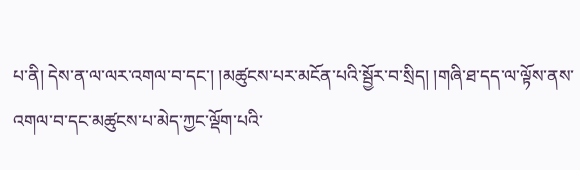པ་ནི། དེས་ན་ལ་ལར་འགལ་བ་དང་། །མཚུངས་པར་མངོན་པའི་སྦྱོར་བ་སྲིད། །གཞི་ཐ་དད་ལ་ལྟོས་ནས་འགལ་བ་དང་མཚུངས་པ་མེད་ཀྱང་ལྡོག་པའི་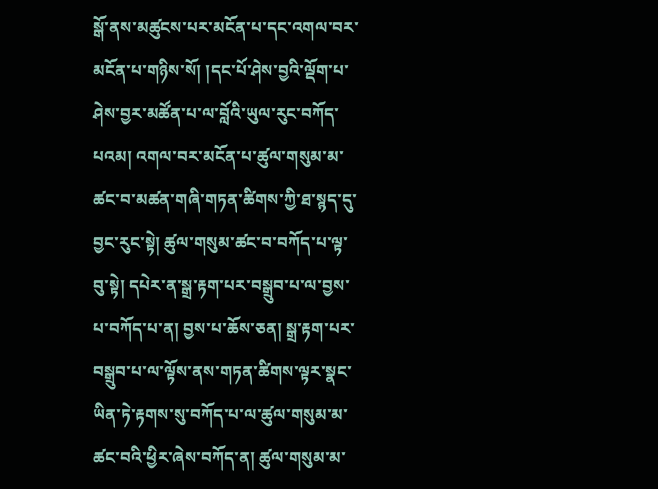སྒོ་ནས་མཚུངས་པར་མངོན་པ་དང་འགལ་བར་མངོན་པ་གཉིས་སོ། །དང་པོ་ཤེས་བྱའི་ལྡོག་པ་ཤེས་བྱར་མཚོན་པ་ལ་བློའི་ཡུལ་རུང་བཀོད་པའམ། འགལ་བར་མངོན་པ་ཚུལ་གསུམ་མ་ཚང་བ་མཚན་གཞི་གཏན་ཚིགས་ཀྱི་ཐ་སྙད་དུ་བྱང་རུང་སྟེ། ཚུལ་གསུམ་ཚང་བ་བཀོད་པ་ལྟ་བུ་སྟེ། དཔེར་ན་སྒྲ་རྟག་པར་བསྒྲུབ་པ་ལ་བྱས་པ་བཀོད་པ་ན། བྱས་པ་ཆོས་ཅན། སྒྲ་རྟག་པར་བསྒྲུབ་པ་ལ་ལྟོས་ནས་གཏན་ཚིགས་ལྟར་སྣང་ཡིན་ཏེ་རྟགས་སུ་བཀོད་པ་ལ་ཚུལ་གསུམ་མ་ཚང་བའི་ཕྱིར་ཞེས་བཀོད་ན། ཚུལ་གསུམ་མ་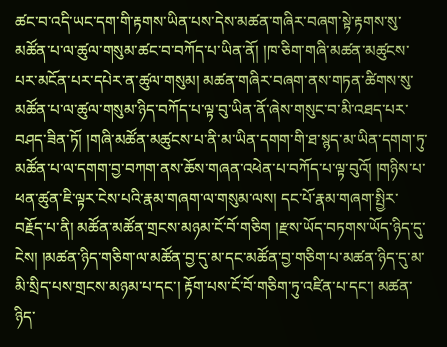ཚང་བ་འདི་ཡང་དག་གི་རྟགས་ཡིན་པས་དེས་མཚན་གཞིར་བཞག་སྟེ་རྟགས་སུ་མཚོན་པ་ལ་ཚུལ་གསུམ་ཚང་བ་བཀོད་པ་ཡིན་ནོ། །ཁ་ཅིག་གཞི་མཚན་མཚུངས་པར་མངོན་པར་དཔེར་ན་ཚུལ་གསུམ། མཚན་གཞིར་བཞག་ནས་གཏན་ཚིགས་སུ་མཚོན་པ་ལ་ཚུལ་གསུམ་ཉིད་བཀོད་པ་ལྟ་བུ་ཡིན་ནོ་ཞེས་གསུང་བ་མི་འཐད་པར་བཤད་ཟིན་ཏོ། །གཞི་མཚོན་མཚུངས་པ་ནི་མ་ཡིན་དགག་གི་ཐ་སྙད་མ་ཡིན་དགག་ཏུ་མཚོན་པ་ལ་དགག་བྱ་བཀག་ནས་ཆོས་གཞན་འཕེན་པ་བཀོད་པ་ལྟ་བུའོ། །གཉིས་པ་ཕན་ཚུན་ཇི་ལྟར་ངེས་པའི་རྣམ་གཞག་ལ་གསུམ་ལས། དང་པོ་རྣམ་གཞག་སྤྱིར་བརྗོད་པ་ནི། མཚོན་མཚོན་གྲངས་མཉམ་ངོ་བོ་གཅིག །རྫས་ཡོད་བཏགས་ཡོད་ཉིད་དུ་ངེས། །མཚན་ཉིད་གཅིག་ལ་མཚོན་བྱ་དུ་མ་དང་མཚོན་བྱ་གཅིག་པ་མཚན་ཉིད་དུ་མ་མི་སྲིད་པས་གྲངས་མཉམ་པ་དང་། རྟོག་པས་ངོ་བོ་གཅིག་ཏུ་འཛིན་པ་དང་། མཚན་ཉིད་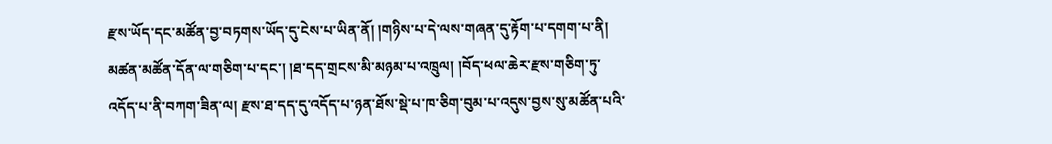རྫས་ཡོད་དང་མཚོན་བྱ་བཏགས་ཡོད་དུ་ངེས་པ་ཡིན་ནོ། །གཉིས་པ་དེ་ལས་གཞན་དུ་རྟོག་པ་དགག་པ་ནི། མཚན་མཚོན་དོན་ལ་གཅིག་པ་དང་། །ཐ་དད་གྲངས་མི་མཉམ་པ་འཁྲུལ། །བོད་ཕལ་ཆེར་རྫས་གཅིག་ཏུ་འདོད་པ་ནི་བཀག་ཟིན་ལ། རྫས་ཐ་དད་དུ་འདོད་པ་ཉན་ཐོས་སྡེ་པ་ཁ་ཅིག་བུམ་པ་འདུས་བྱས་སུ་མཚོན་པའི་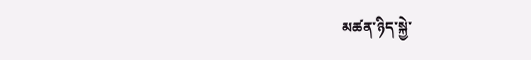མཚན་ཉིད་སྐྱེ་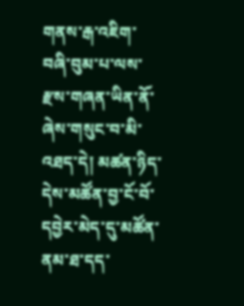གནས་རྒ་འཇིག་བཞི་བུམ་པ་ལས་རྫས་གཞན་ཡིན་ནོ་ཞེས་གསུང་བ་མི་འཐད་དེ། མཚན་ཉིད་དེས་མཚོན་བྱ་ངོ་བོ་དབྱེར་མེད་དུ་མཚོན་ནམ་ཐ་དད་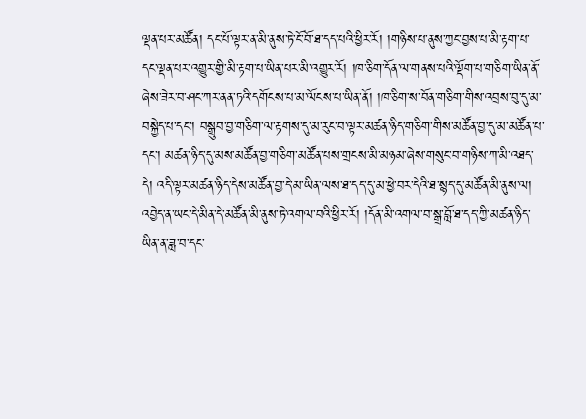ལྡན་པར་མཚོན། དང་པོ་ལྟར་ན་མི་ནུས་ཏེ་ངོ་བོ་ཐ་དད་པའི་ཕྱིར་རོ། །གཉིས་པ་ནུས་ཀྱང་བྱས་པ་མི་རྟག་པ་དང་ལྡན་པར་འགྱུར་གྱི་མི་རྟག་པ་ཡིན་པར་མི་འགྱུར་རོ། །ཁ་ཅིག་དོན་ལ་གནས་པའི་ལྡོག་པ་གཅིག་ཡིན་ནོ་ཞེས་ཟེར་བ་ཤང་ཀར་ནན་ཏའི་དགོངས་པ་མ་ལོངས་པ་ཡིན་ནོ། །ཁ་ཅིག་ས་བོན་གཅིག་གིས་འབྲས་བུ་དུ་མ་བསྐྱེད་པ་དང་། བསྒྲུབ་བྱ་གཅིག་ལ་རྟགས་དུ་མ་རུང་བ་ལྟར་མཚན་ཉིད་གཅིག་གིས་མཚོན་བྱ་དུ་མ་མཚོན་པ་དང་། མཚན་ཉིད་དུ་མས་མཚོན་བྱ་གཅིག་མཚོན་པས་གྲངས་མི་མཉམ་ཞེས་གསུང་བ་གཉིས་ཀ་མི་འཐད་དེ། འདི་ལྟར་མཚན་ཉིད་དེས་མཚོན་བྱ་དེ་མ་ཡིན་ལས་ཐ་དད་དུ་མ་ཕྱེ་བར་དེའི་ཐ་སྙད་དུ་མཚོན་མི་ནུས་ལ། འབྱེད་ན་ཡང་དེ་མིན་དེ་མཚོན་མི་ནུས་ཏེ་འགལ་བའི་ཕྱིར་རོ། །དོན་མི་འགལ་བ་སྒྲ་བློ་ཐ་དད་ཀྱི་མཚན་ཉིད་ཡིན་ན་ཟླ་བ་དང་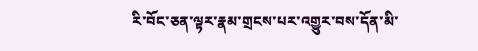རི་བོང་ཅན་ལྟར་རྣམ་གྲངས་པར་འགྱུར་བས་དོན་མི་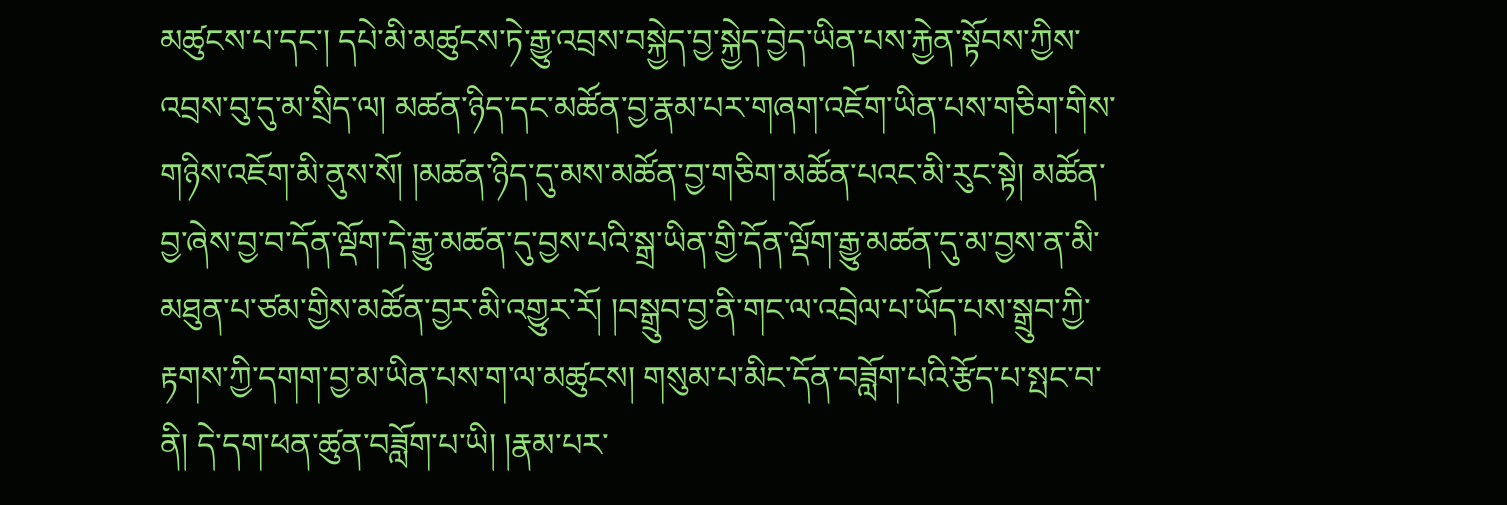མཚུངས་པ་དང་། དཔེ་མི་མཚུངས་ཏེ་རྒྱུ་འབྲས་བསྐྱེད་བྱ་སྐྱེད་བྱེད་ཡིན་པས་རྐྱེན་སྟོབས་ཀྱིས་འབྲས་བུ་དུ་མ་སྲིད་ལ། མཚན་ཉིད་དང་མཚོན་བྱ་རྣམ་པར་གཞག་འཇོག་ཡིན་པས་གཅིག་གིས་གཉིས་འཇོག་མི་ནུས་སོ། །མཚན་ཉིད་དུ་མས་མཚོན་བྱ་གཅིག་མཚོན་པའང་མི་རུང་སྟེ། མཚོན་བྱ་ཞེས་བྱ་བ་དོན་ལྡོག་དེ་རྒྱུ་མཚན་དུ་བྱས་པའི་སྒྲ་ཡིན་གྱི་དོན་ལྡོག་རྒྱུ་མཚན་དུ་མ་བྱས་ན་མི་མཐུན་པ་ཙམ་གྱིས་མཚོན་བྱར་མི་འགྱུར་རོ། །བསྒྲུབ་བྱ་ནི་གང་ལ་འབྲེལ་པ་ཡོད་པས་སྒྲུབ་ཀྱི་རྟགས་ཀྱི་དགག་བྱ་མ་ཡིན་པས་ག་ལ་མཚུངས། གསུམ་པ་མིང་དོན་བཟློག་པའི་རྩོད་པ་སྤང་བ་ནི། དེ་དག་ཕན་ཚུན་བཟློག་པ་ཡི། །རྣམ་པར་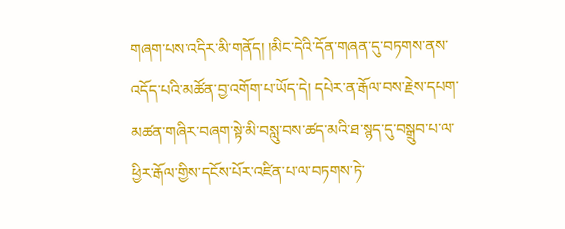གཞག་པས་འདིར་མི་གནོད། །མིང་དེའི་དོན་གཞན་དུ་བཏགས་ནས་འདོད་པའི་མཚོན་བྱ་འགོག་པ་ཡོད་དེ། དཔེར་ན་རྒོལ་བས་རྗེས་དཔག་མཚན་གཞིར་བཞག་སྟེ་མི་བསླུ་བས་ཚད་མའི་ཐ་སྙད་དུ་བསྒྲུབ་པ་ལ་ཕྱིར་རྒོལ་གྱིས་དངོས་པོར་འཛིན་པ་ལ་བཏགས་ཏེ་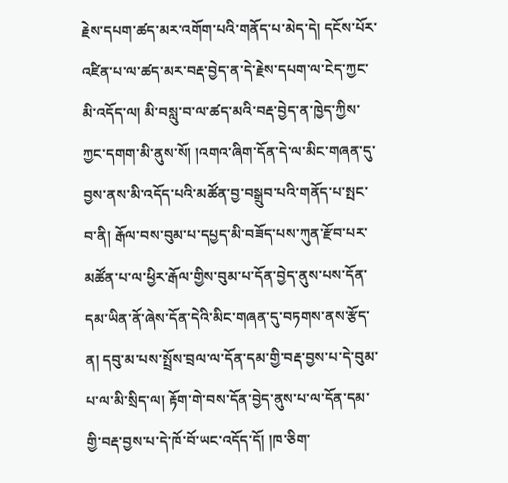རྗེས་དཔག་ཚད་མར་འགོག་པའི་གནོད་པ་མེད་དེ། དངོས་པོར་འཛིན་པ་ལ་ཚད་མར་བརྡ་བྱེད་ན་དེ་རྗེས་དཔག་ལ་ངེད་ཀྱང་མི་འདོད་ལ། མི་བསླུ་བ་ལ་ཚད་མའི་བརྡ་བྱེད་ན་ཁྱེད་ཀྱིས་ཀྱང་དགག་མི་ནུས་སོ། །འགའ་ཞིག་དོན་དེ་ལ་མིང་གཞན་དུ་བྱས་ནས་མི་འདོད་པའི་མཚོན་བྱ་བསྒྲུབ་པའི་གནོད་པ་སྤང་བ་ནི། རྒོལ་བས་བུམ་པ་དཔྱད་མི་བཟོད་པས་ཀུན་རྫོབ་པར་མཚོན་པ་ལ་ཕྱིར་རྒོལ་གྱིས་བུམ་པ་དོན་བྱེད་ནུས་པས་དོན་དམ་ཡིན་ནོ་ཞེས་དོན་དེའི་མིང་གཞན་དུ་བཏགས་ནས་རྩོད་ན། དབུ་མ་པས་སྤྲོས་བྲལ་ལ་དོན་དམ་གྱི་བརྡ་བྱས་པ་དེ་བུམ་པ་ལ་མི་སྲིད་ལ། རྟོག་གེ་བས་དོན་བྱེད་ནུས་པ་ལ་དོན་དམ་གྱི་བརྡ་བྱས་པ་དེ་ཁོ་བོ་ཡང་འདོད་དོ། །ཁ་ཅིག་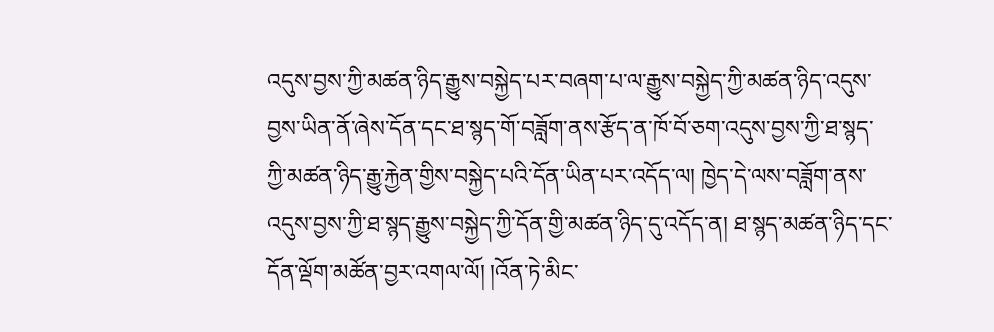འདུས་བྱས་ཀྱི་མཚན་ཉིད་རྒྱུས་བསྐྱེད་པར་བཞག་པ་ལ་རྒྱུས་བསྐྱེད་ཀྱི་མཚན་ཉིད་འདུས་བྱས་ཡིན་ནོ་ཞེས་དོན་དང་ཐ་སྙད་གོ་བཟློག་ནས་རྩོད་ན་ཁོ་བོ་ཅག་འདུས་བྱས་ཀྱི་ཐ་སྙད་ཀྱི་མཚན་ཉིད་རྒྱུ་རྐྱེན་གྱིས་བསྐྱེད་པའི་དོན་ཡིན་པར་འདོད་ལ། ཁྱེད་དེ་ལས་བཟློག་ནས་འདུས་བྱས་ཀྱི་ཐ་སྙད་རྒྱུས་བསྐྱེད་ཀྱི་དོན་གྱི་མཚན་ཉིད་དུ་འདོད་ན། ཐ་སྙད་མཚན་ཉིད་དང་དོན་ལྡོག་མཚོན་བྱར་འགལ་ལོ། །འོན་ཏེ་མིང་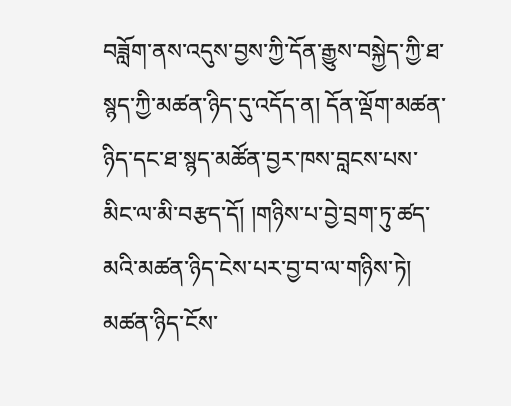བཟློག་ནས་འདུས་བྱས་ཀྱི་དོན་རྒྱུས་བསྐྱེད་ཀྱི་ཐ་སྙད་ཀྱི་མཚན་ཉིད་དུ་འདོད་ན། དོན་ལྡོག་མཚན་ཉིད་དང་ཐ་སྙད་མཚོན་བྱར་ཁས་བླངས་པས་མིང་ལ་མི་བརྩད་དོ། །གཉིས་པ་བྱེ་བྲག་ཏུ་ཚད་མའི་མཚན་ཉིད་ངེས་པར་བྱ་བ་ལ་གཉིས་ཏེ། མཚན་ཉིད་ངོས་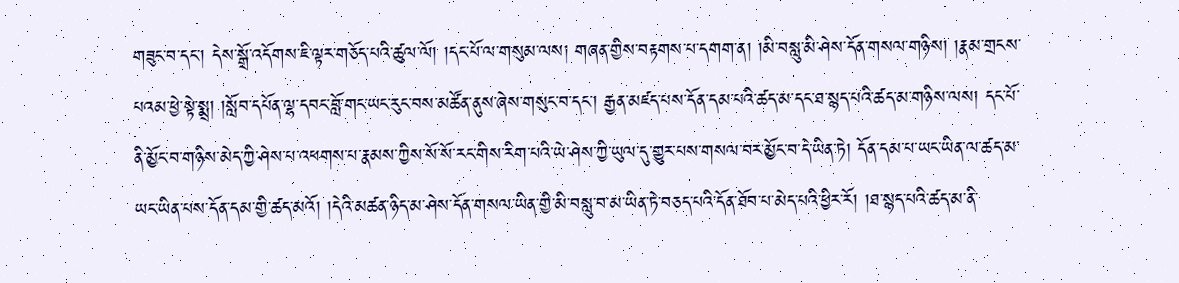གཟུང་བ་དང་། དེས་སྒྲོ་འདོགས་ཇི་ལྟར་གཅོད་པའི་ཚུལ་ལོ། །དང་པོ་ལ་གསུམ་ལས། གཞན་གྱིས་བརྟགས་པ་དགག་ན། །མི་བསླུ་མི་ཤེས་དོན་གསལ་གཉིས། །རྣམ་གྲངས་པའམ་ཕྱེ་སྟེ་སྨྲ། །སློབ་དཔོན་ལྷ་དབང་བློ་གང་ཡང་རུང་བས་མཚོན་ནུས་ཞེས་གསུང་བ་དང་། རྒྱན་མཛད་པས་དོན་དམ་པའི་ཚད་མ་དང་ཐ་སྙད་པའི་ཚད་མ་གཉིས་ལས། དང་པོ་ནི་མྱོང་བ་གཉིས་མེད་ཀྱི་ཤེས་པ་འཕགས་པ་རྣམས་ཀྱིས་སོ་སོ་རང་གིས་རིག་པའི་ཡེ་ཤེས་ཀྱི་ཡུལ་དུ་གྱུར་པས་གསལ་བར་མྱོང་བ་དེ་ཡིན་ཏེ། དོན་དམ་པ་ཡང་ཡིན་ལ་ཚད་མ་ཡང་ཡིན་པས་དོན་དམ་གྱི་ཚད་མའོ། །དེའི་མཚན་ཉིད་མ་ཤེས་དོན་གསལ་ཡིན་གྱི་མི་བསླུ་བ་མ་ཡིན་ཏེ་བཅད་པའི་དོན་ཐོབ་པ་མེད་པའི་ཕྱིར་རོ། །ཐ་སྙད་པའི་ཚད་མ་ནི་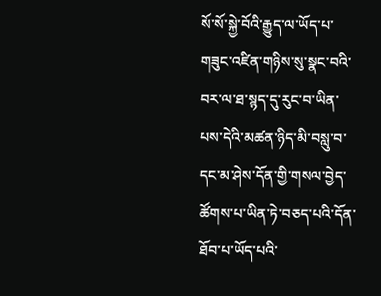སོ་སོ་སྐྱེ་བོའི་རྒྱུད་ལ་ཡོད་པ་གཟུང་འཛིན་གཉིས་སུ་སྣང་བའི་བར་ལ་ཐ་སྙད་དུ་རུང་བ་ཡིན་པས་དེའི་མཚན་ཉིད་མི་བསླུ་བ་དང་མ་ཤེས་དོན་གྱི་གསལ་བྱེད་ཚོགས་པ་ཡིན་ཏེ་བཅད་པའི་དོན་ཐོབ་པ་ཡོད་པའི་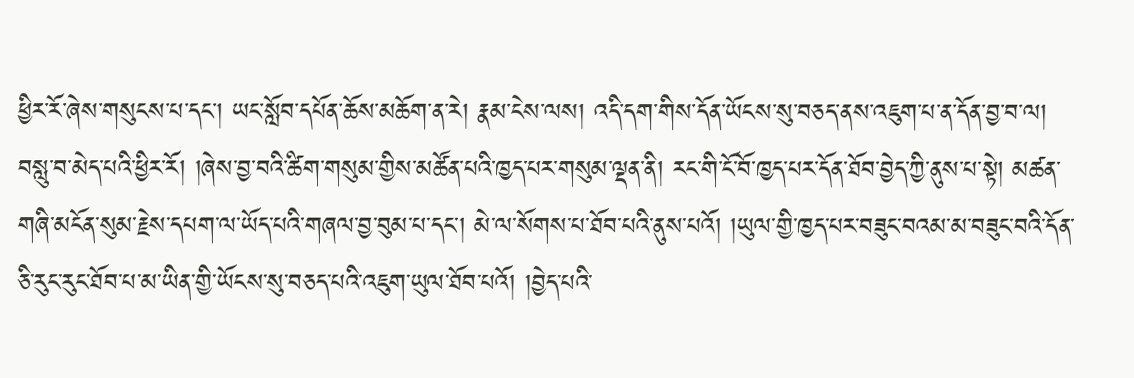ཕྱིར་རོ་ཞེས་གསུངས་པ་དང་། ཡང་སློབ་དཔོན་ཆོས་མཆོག་ན་རེ། རྣམ་ངེས་ལས། འདི་དག་གིས་དོན་ཡོངས་སུ་བཅད་ནས་འཇུག་པ་ན་དོན་བྱ་བ་ལ། བསླུ་བ་མེད་པའི་ཕྱིར་རོ། །ཞེས་བྱ་བའི་ཚིག་གསུམ་གྱིས་མཚོན་པའི་ཁྱད་པར་གསུམ་ལྡན་ནི། རང་གི་ངོ་བོ་ཁྱད་པར་དོན་ཐོབ་བྱེད་ཀྱི་ནུས་པ་སྟེ། མཚན་གཞི་མངོན་སུམ་རྗེས་དཔག་ལ་ཡོད་པའི་གཞལ་བྱ་བུམ་པ་དང་། མེ་ལ་སོགས་པ་ཐོབ་པའི་ནུས་པའོ། །ཡུལ་གྱི་ཁྱད་པར་བཟུང་བའམ་མ་བཟུང་བའི་དོན་ཅི་རུང་རུང་ཐོབ་པ་མ་ཡིན་གྱི་ཡོངས་སུ་བཅད་པའི་འཇུག་ཡུལ་ཐོབ་པའོ། །བྱེད་པའི་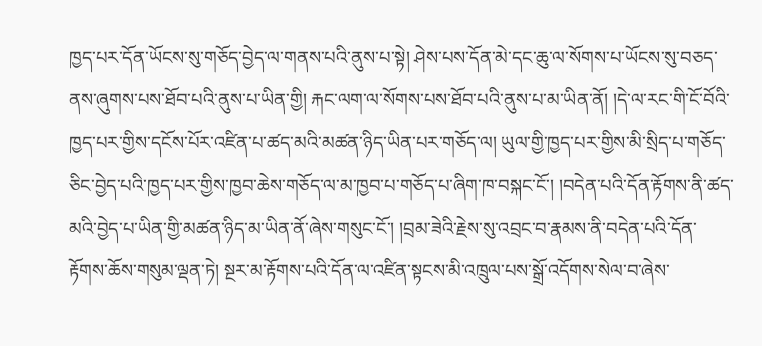ཁྱད་པར་དོན་ཡོངས་སུ་གཅོད་བྱེད་ལ་གནས་པའི་ནུས་པ་སྟེ། ཤེས་པས་དོན་མེ་དང་ཆུ་ལ་སོགས་པ་ཡོངས་སུ་བཅད་ནས་ཞུགས་པས་ཐོབ་པའི་ནུས་པ་ཡིན་གྱི། རྐང་ལག་ལ་སོགས་པས་ཐོབ་པའི་ནུས་པ་མ་ཡིན་ནོ། །དེ་ལ་རང་གི་ངོ་བོའི་ཁྱད་པར་གྱིས་དངོས་པོར་འཛིན་པ་ཚད་མའི་མཚན་ཉིད་ཡིན་པར་གཅོད་ལ། ཡུལ་གྱི་ཁྱད་པར་གྱིས་མི་སྲིད་པ་གཅོད་ཅིང་བྱེད་པའི་ཁྱད་པར་གྱིས་ཁྱབ་ཆེས་གཅོད་ལ་མ་ཁྱབ་པ་གཅོད་པ་ཞིག་ཁ་བསྐང་ངོ་། །བདེན་པའི་དོན་རྟོགས་ནི་ཚད་མའི་བྱེད་པ་ཡིན་གྱི་མཚན་ཉིད་མ་ཡིན་ནོ་ཞེས་གསུང་ངོ་། །བྲམ་ཟེའི་རྗེས་སུ་འབྲང་བ་རྣམས་ནི་བདེན་པའི་དོན་རྟོགས་ཆོས་གསུམ་ལྡན་ཏེ། སྔར་མ་རྟོགས་པའི་དོན་ལ་འཛིན་སྟངས་མི་འཁྲུལ་པས་སྒྲོ་འདོགས་སེལ་བ་ཞེས་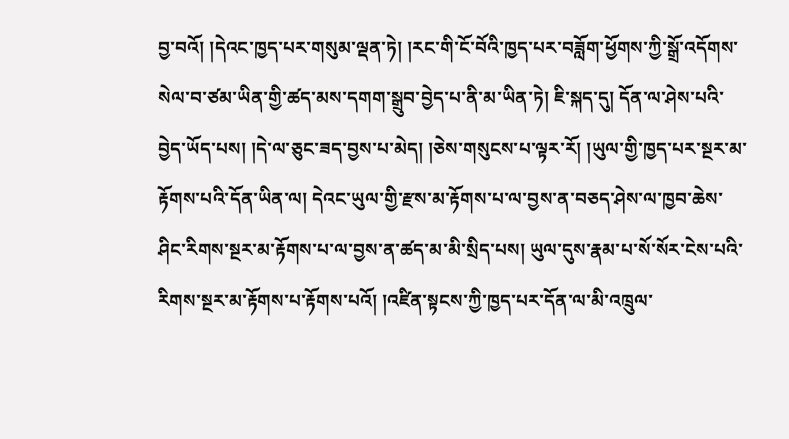བྱ་བའོ། །དེའང་ཁྱད་པར་གསུམ་ལྡན་ཏེ། །རང་གི་ངོ་བོའི་ཁྱད་པར་བཟློག་ཕྱོགས་ཀྱི་སྒྲོ་འདོགས་སེལ་བ་ཙམ་ཡིན་གྱི་ཚད་མས་དགག་སྒྲུབ་བྱེད་པ་ནི་མ་ཡིན་ཏེ། ཇི་སྐད་དུ། དོན་ལ་ཤེས་པའི་བྱེད་ཡོད་པས། །དེ་ལ་ཅུང་ཟད་བྱས་པ་མེད། །ཅེས་གསུངས་པ་ལྟར་རོ། །ཡུལ་གྱི་ཁྱད་པར་སྔར་མ་རྟོགས་པའི་དོན་ཡིན་ལ། དེའང་ཡུལ་གྱི་རྫས་མ་རྟོགས་པ་ལ་བྱས་ན་བཅད་ཤེས་ལ་ཁྱབ་ཆེས་ཤིང་རིགས་སྔར་མ་རྟོགས་པ་ལ་བྱས་ན་ཚད་མ་མི་སྲིད་པས། ཡུལ་དུས་རྣམ་པ་སོ་སོར་ངེས་པའི་རིགས་སྔར་མ་རྟོགས་པ་རྟོགས་པའོ། །འཛིན་སྟངས་ཀྱི་ཁྱད་པར་དོན་ལ་མི་འཁྲུལ་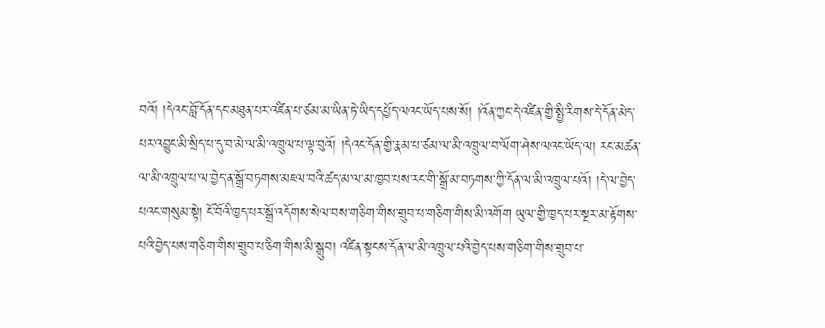བའོ། །དེའང་བློ་དོན་དང་མཐུན་པར་འཛིན་པ་ཙམ་མ་ཡིན་ཏེ་ཡིད་དཔྱོད་ལའང་ཡོད་པས་སོ། །འོན་ཀྱང་དེ་འཛིན་གྱི་སྤྱི་རིགས་དེ་དོན་མེད་པར་འབྱུང་མི་སྲིད་པ་དུ་བ་མེ་ལ་མི་འཁྲུལ་པ་ལྟ་བུའོ། །དེའང་དོན་གྱི་རྣམ་པ་ཙམ་ལ་མི་འཁྲུལ་བ་ལོག་ཤེས་ལའང་ཡོད་ལ། རང་མཚན་ལ་མི་འཁྲུལ་པ་ལ་བྱེད་ན་སྒྲོ་བཏགས་མཇལ་བའི་ཚད་མ་ལ་མ་ཁྱབ་པས་རང་གི་སྒྲོ་མ་བཏགས་ཀྱི་དོན་ལ་མི་འཁྲུལ་པའོ། །དེ་ལ་བྱེད་པའང་གསུམ་སྟེ། ངོ་བོའི་ཁྱད་པར་སྒྲོ་འདོགས་སེལ་བས་གཅིག་གིས་གྲུབ་པ་གཅིག་གིས་མི་འགོག ཡུལ་གྱི་ཁྱད་པར་སྔར་མ་རྟོགས་པའི་བྱེད་པས་གཅིག་གིས་གྲུབ་པ་ཅིག་གིས་མི་སྒྲུབ། འཛིན་སྟངས་དོན་ལ་མི་འཁྲུལ་པའི་བྱེད་པས་གཅིག་གིས་གྲུབ་པ་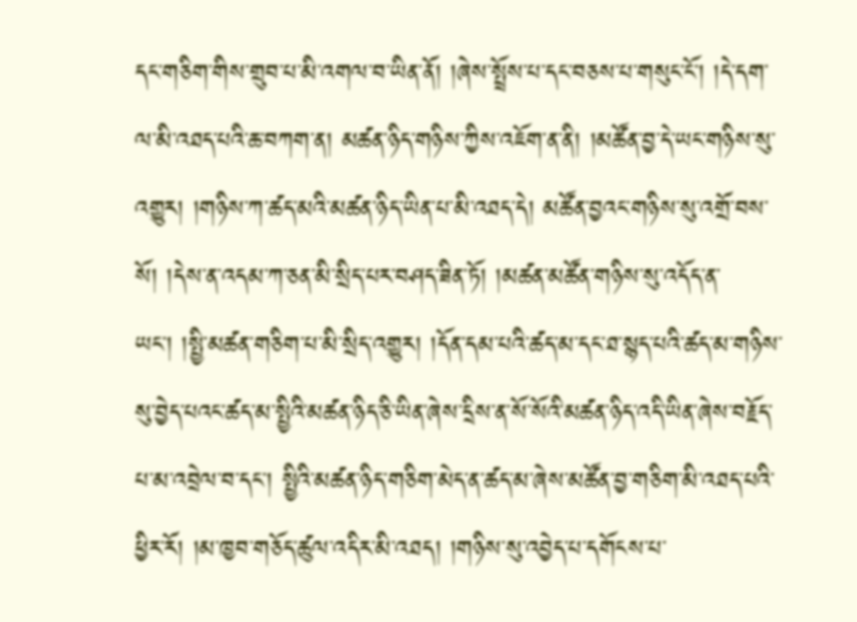དང་གཅིག་གིས་གྲུབ་པ་མི་འགལ་བ་ཡིན་ནོ། །ཞེས་སྤྲོས་པ་དང་བཅས་པ་གསུང་ངོ་། །དེ་དག་ལ་མི་འཐད་པའི་ཆ་བཀག་ན། མཚན་ཉིད་གཉིས་ཀྱིས་འཇོག་ན་ནི། །མཚོན་བྱ་དེ་ཡང་གཉིས་སུ་འགྱུར། །གཉིས་ཀ་ཚད་མའི་མཚན་ཉིད་ཡིན་པ་མི་འཐད་དེ། མཚོན་བྱའང་གཉིས་སུ་འགྲོ་བས་སོ། །དེས་ན་འདམ་ཀ་ཅན་མི་སྲིད་པར་བཤད་ཟིན་ཏོ། །མཚན་མཚོན་གཉིས་སུ་འདོད་ན་ཡང་། །སྤྱི་མཚན་གཅིག་པ་མི་སྲིད་འགྱུར། །དོན་དམ་པའི་ཚད་མ་དང་ཐ་སྙད་པའི་ཚད་མ་གཉིས་སུ་བྱེད་པའང་ཚད་མ་སྤྱིའི་མཚན་ཉིད་ཅི་ཡིན་ཞེས་དྲིས་ན་སོ་སོའི་མཚན་ཉིད་འདི་ཡིན་ཞེས་བརྗོད་པ་མ་འབྲེལ་བ་དང་། སྤྱིའི་མཚན་ཉིད་གཅིག་མེད་ན་ཚད་མ་ཞེས་མཚོན་བྱ་གཅིག་མི་འཐད་པའི་ཕྱིར་རོ། །མ་ཁྱབ་གཅོད་ཚུལ་འདིར་མི་འཐད། །གཉིས་སུ་འབྱེད་པ་དགོངས་པ་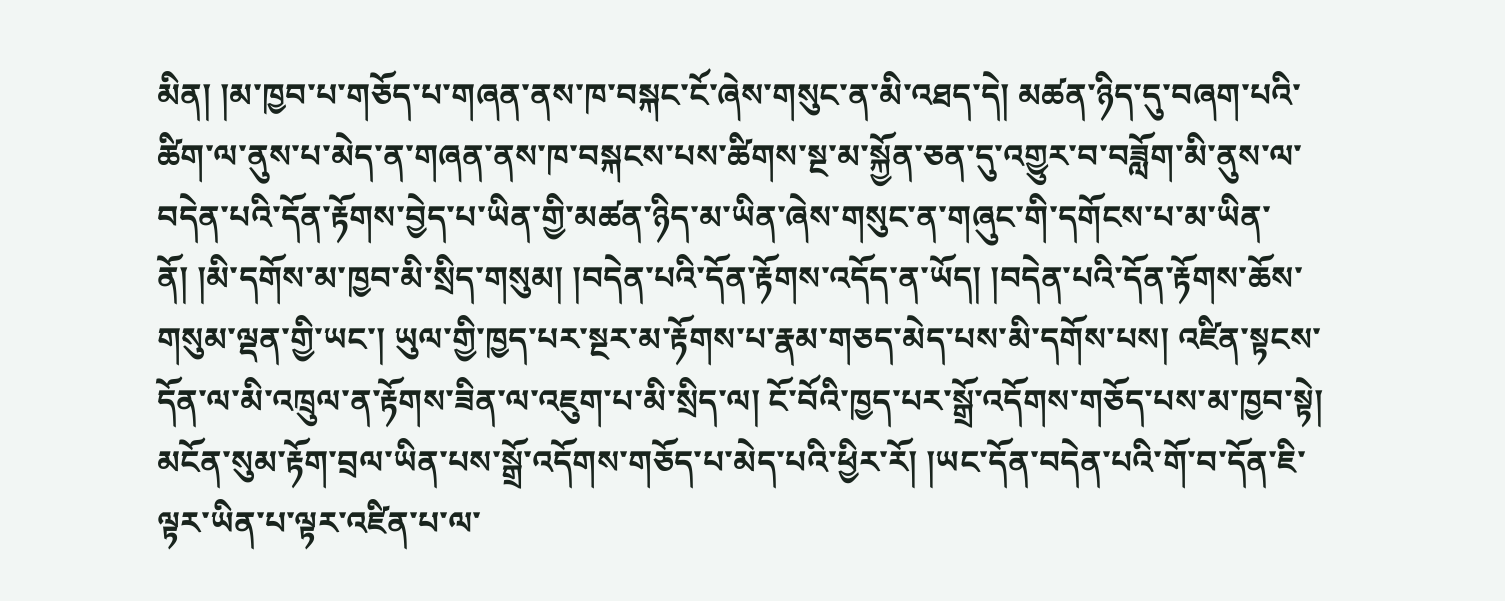མིན། །མ་ཁྱབ་པ་གཅོད་པ་གཞན་ནས་ཁ་བསྐང་ངོ་ཞེས་གསུང་ན་མི་འཐད་དེ། མཚན་ཉིད་དུ་བཞག་པའི་ཚིག་ལ་ནུས་པ་མེད་ན་གཞན་ནས་ཁ་བསྐངས་པས་ཚིགས་སྔ་མ་སྐྱོན་ཅན་དུ་འགྱུར་བ་བཟློག་མི་ནུས་ལ་བདེན་པའི་དོན་རྟོགས་བྱེད་པ་ཡིན་གྱི་མཚན་ཉིད་མ་ཡིན་ཞེས་གསུང་ན་གཞུང་གི་དགོངས་པ་མ་ཡིན་ནོ། །མི་དགོས་མ་ཁྱབ་མི་སྲིད་གསུམ། །བདེན་པའི་དོན་རྟོགས་འདོད་ན་ཡོད། །བདེན་པའི་དོན་རྟོགས་ཆོས་གསུམ་ལྡན་གྱི་ཡང་། ཡུལ་གྱི་ཁྱད་པར་སྔར་མ་རྟོགས་པ་རྣམ་གཅད་མེད་པས་མི་དགོས་པས། འཛིན་སྟངས་དོན་ལ་མི་འཁྲུལ་ན་རྟོགས་ཟིན་ལ་འཇུག་པ་མི་སྲིད་ལ། ངོ་བོའི་ཁྱད་པར་སྒྲོ་འདོགས་གཅོད་པས་མ་ཁྱབ་སྟེ། མངོན་སུམ་རྟོག་བྲལ་ཡིན་པས་སྒྲོ་འདོགས་གཅོད་པ་མེད་པའི་ཕྱིར་རོ། །ཡང་དོན་བདེན་པའི་གོ་བ་དོན་ཇི་ལྟར་ཡིན་པ་ལྟར་འཛིན་པ་ལ་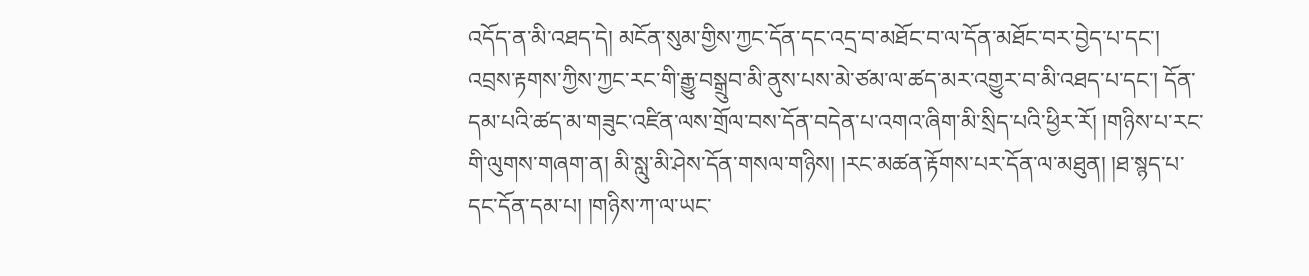འདོད་ན་མི་འཐད་དེ། མངོན་སུམ་གྱིས་ཀྱང་དོན་དང་འདྲ་བ་མཐོང་བ་ལ་དོན་མཐོང་བར་བྱེད་པ་དང་། འབྲས་རྟགས་ཀྱིས་ཀྱང་རང་གི་རྒྱུ་བསྒྲུབ་མི་ནུས་པས་མེ་ཙམ་ལ་ཚད་མར་འགྱུར་བ་མི་འཐད་པ་དང་། དོན་དམ་པའི་ཚད་མ་གཟུང་འཛིན་ལས་གྲོལ་བས་དོན་བདེན་པ་འགའ་ཞིག་མི་སྲིད་པའི་ཕྱིར་རོ། །གཉིས་པ་རང་གི་ལུགས་གཞག་ན། མི་སླུ་མི་ཤེས་དོན་གསལ་གཉིས། །རང་མཚན་རྟོགས་པར་དོན་ལ་མཐུན། །ཐ་སྙད་པ་དང་དོན་དམ་པ། །གཉིས་ཀ་ལ་ཡང་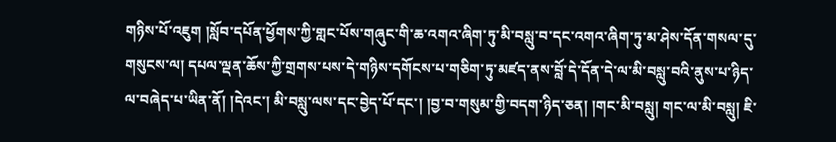གཉིས་པོ་འཇུག །སློབ་དཔོན་ཕྱོགས་ཀྱི་གླང་པོས་གཞུང་གི་ཆ་འགའ་ཞིག་ཏུ་མི་བསླུ་བ་དང་འགའ་ཞིག་ཏུ་མ་ཤེས་དོན་གསལ་དུ་གསུངས་ལ། དཔལ་ལྡན་ཆོས་ཀྱི་གྲགས་པས་དེ་གཉིས་དགོངས་པ་གཅིག་ཏུ་མཛད་ནས་བློ་དེ་དོན་དེ་ལ་མི་བསླུ་བའི་ནུས་པ་ཉིད་ལ་བཞེད་པ་ཡིན་ནོ། །དེའང་། མི་བསླུ་ལས་དང་བྱེད་པོ་དང་། །བྱ་བ་གསུམ་གྱི་བདག་ཉིད་ཅན། །གང་མི་བསླུ། གང་ལ་མི་བསླུ། ཇི་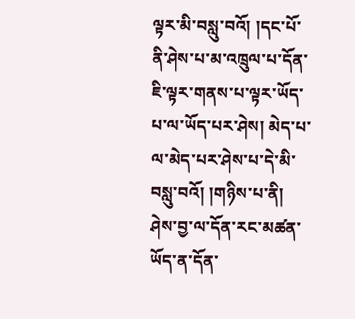ལྟར་མི་བསླུ་བའོ། །དང་པོ་ནི་ཤེས་པ་མ་འཁྲུལ་པ་དོན་ཇི་ལྟར་གནས་པ་ལྟར་ཡོད་པ་ལ་ཡོད་པར་ཤེས། མེད་པ་ལ་མེད་པར་ཤེས་པ་དེ་མི་བསླུ་བའོ། །གཉིས་པ་ནི། ཤེས་བྱ་ལ་དོན་རང་མཚན་ཡོད་ན་དོན་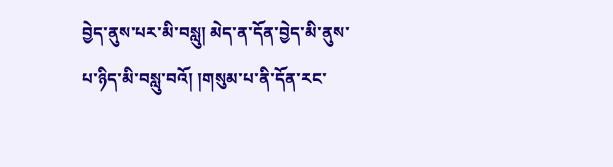བྱེད་ནུས་པར་མི་བསླུ། མེད་ན་དོན་བྱེད་མི་ནུས་པ་ཉིད་མི་བསླུ་བའོ། །གསུམ་པ་ནི་དོན་རང་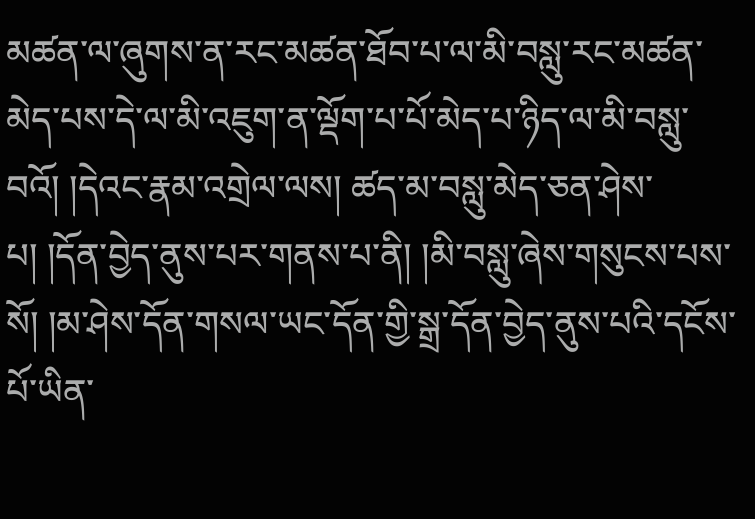མཚན་ལ་ཞུགས་ན་རང་མཚན་ཐོབ་པ་ལ་མི་བསླུ་རང་མཚན་མེད་པས་དེ་ལ་མི་འཇུག་ན་ལྡོག་པ་པོ་མེད་པ་ཉིད་ལ་མི་བསླུ་བའོ། །དེའང་རྣམ་འགྲེལ་ལས། ཚད་མ་བསླུ་མེད་ཅན་ཤེས་པ། །དོན་བྱེད་ནུས་པར་གནས་པ་ནི། །མི་བསླུ་ཞེས་གསུངས་པས་སོ། །མ་ཤེས་དོན་གསལ་ཡང་དོན་གྱི་སྒྲ་དོན་བྱེད་ནུས་པའི་དངོས་པོ་ཡིན་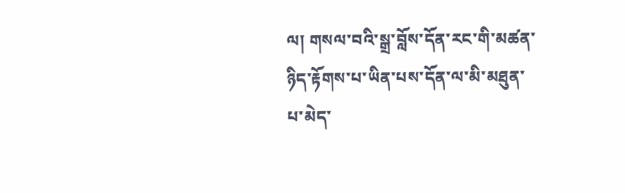ལ། གསལ་བའི་སྒྲ་བློས་དོན་རང་གི་མཚན་ཉིད་རྟོགས་པ་ཡིན་པས་དོན་ལ་མི་མཐུན་པ་མེད་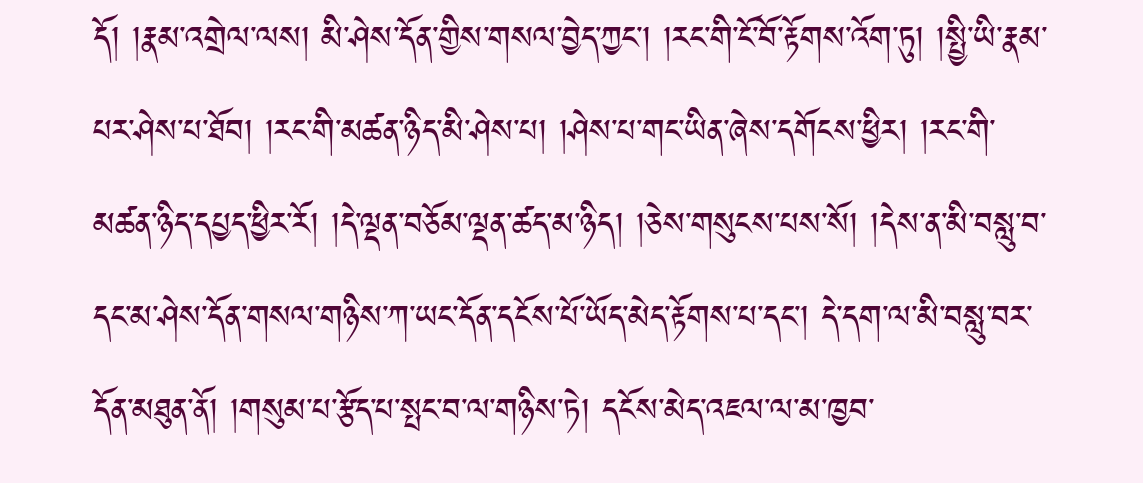དོ། །རྣམ་འགྲེལ་ལས། མི་ཤེས་དོན་གྱིས་གསལ་བྱེད་ཀྱང་། །རང་གི་ངོ་བོ་རྟོགས་འོག་ཏུ། །སྤྱི་ཡི་རྣམ་པར་ཤེས་པ་ཐོབ། །རང་གི་མཚན་ཉིད་མི་ཤེས་པ། །ཤེས་པ་གང་ཡིན་ཞེས་དགོངས་ཕྱིར། །རང་གི་མཚན་ཉིད་དཔྱད་ཕྱིར་རོ། །དེ་ལྡན་བཅོམ་ལྡན་ཚད་མ་ཉིད། །ཅེས་གསུངས་པས་སོ། །དེས་ན་མི་བསླུ་བ་དང་མ་ཤེས་དོན་གསལ་གཉིས་ཀ་ཡང་དོན་དངོས་པོ་ཡོད་མེད་རྟོགས་པ་དང་། དེ་དག་ལ་མི་བསླུ་བར་དོན་མཐུན་ནོ། །གསུམ་པ་རྩོད་པ་སྤང་བ་ལ་གཉིས་ཏེ། དངོས་མེད་འཇལ་ལ་མ་ཁྱབ་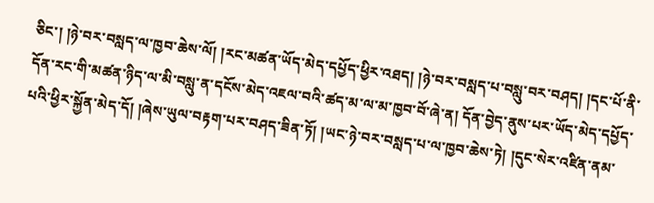ཅིང་། །ཉེ་བར་བསླད་ལ་ཁྱབ་ཆེས་ལོ། །རང་མཚན་ཡོད་མེད་དཔྱོད་ཕྱིར་འཐད། །ཉེ་བར་བསླད་པ་བསླུ་བར་བཤད། །དང་པོ་ནི་དོན་རང་གི་མཚན་ཉིད་ལ་མི་བསླུ་ན་དངོས་མེད་འཇལ་བའི་ཚད་མ་ལ་མ་ཁྱབ་བོ་ཞེ་ན། དོན་བྱེད་ནུས་པར་ཡོད་མེད་དཔྱོད་པའི་ཕྱིར་སྐྱོན་མེད་དོ། །ཞེས་ཡུལ་བརྟག་པར་བཤད་ཟིན་ཏོ། །ཡང་ཉེ་བར་བསླད་པ་ལ་ཁྱབ་ཆེས་ཏེ། །དུང་སེར་འཛིན་ནམ་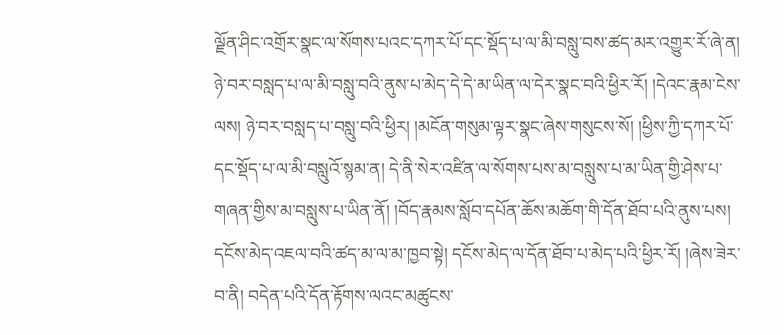ལྗོན་ཤིང་འགྲོར་སྣང་ལ་སོགས་པའང་དཀར་པོ་དང་སྡོད་པ་ལ་མི་བསླུ་བས་ཚད་མར་འགྱུར་རོ་ཞེ་ན། ཉེ་བར་བསླད་པ་ལ་མི་བསླུ་བའི་ནུས་པ་མེད་དེ་དེ་མ་ཡིན་ལ་དེར་སྣང་བའི་ཕྱིར་རོ། །དེའང་རྣམ་ངེས་ལས། ཉེ་བར་བསླད་པ་བསླུ་བའི་ཕྱིར། །མངོན་གསུམ་ལྟར་སྣང་ཞེས་གསུངས་སོ། །ཕྱིས་ཀྱི་དཀར་པོ་དང་སྡོད་པ་ལ་མི་བསླུའོ་སྙམ་ན། དེ་ནི་སེར་འཛིན་ལ་སོགས་པས་མ་བསླུས་པ་མ་ཡིན་གྱི་ཤེས་པ་གཞན་གྱིས་མ་བསླུས་པ་ཡིན་ནོ། །བོད་རྣམས་སློབ་དཔོན་ཆོས་མཆོག་གི་དོན་ཐོབ་པའི་ནུས་པས། དངོས་མེད་འཇལ་བའི་ཚད་མ་ལ་མ་ཁྱབ་སྟེ། དངོས་མེད་ལ་དོན་ཐོབ་པ་མེད་པའི་ཕྱིར་རོ། །ཞེས་ཟེར་བ་ནི། བདེན་པའི་དོན་རྟོགས་ལའང་མཚུངས་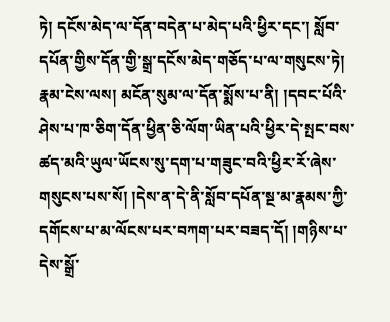ཏེ། དངོས་མེད་ལ་དོན་བདེན་པ་མེད་པའི་ཕྱིར་དང་། སློབ་དཔོན་གྱིས་དོན་གྱི་སྒྲ་དངོས་མེད་གཅོད་པ་ལ་གསུངས་ཏེ། རྣམ་ངེས་ལས། མངོན་སུམ་ལ་དོན་སྨོས་པ་ནི། །དབང་པོའི་ཤེས་པ་ཁ་ཅིག་དོན་ཕྱིན་ཅི་ལོག་ཡིན་པའི་ཕྱིར་དེ་སྤང་བས་ཚད་མའི་ཡུལ་ཡོངས་སུ་དག་པ་གཟུང་བའི་ཕྱིར་རོ་ཞེས་གསུངས་པས་སོ། །དེས་ན་དེ་ནི་སློབ་དཔོན་སྔ་མ་རྣམས་ཀྱི་དགོངས་པ་མ་ལོངས་པར་བཀག་པར་བཟད་དོ། །གཉིས་པ་དེས་སྒྲོ་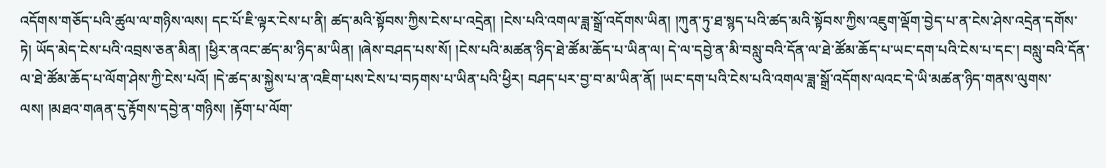འདོགས་གཅོད་པའི་ཚུལ་ལ་གཉིས་ལས། དང་པོ་ཇི་ལྟར་ངེས་པ་ནི། ཚད་མའི་སྟོབས་ཀྱིས་ངེས་པ་འདྲེན། །ངེས་པའི་འགལ་ཟླ་སྒྲོ་འདོགས་ཡིན། །ཀུན་ཏུ་ཐ་སྙད་པའི་ཚད་མའི་སྟོབས་ཀྱིས་འཇུག་ལྡོག་བྱེད་པ་ན་ངེས་ཤེས་འདྲེན་དགོས་ཏེ། ཡོད་མེད་ངེས་པའི་འབྲས་ཅན་མིན། །ཕྱིར་ནའང་ཚད་མ་ཉིད་མ་ཡིན། །ཞེས་བཤད་པས་སོ། །ངེས་པའི་མཚན་ཉིད་ཐེ་ཚོམ་ཆོད་པ་ཡིན་ལ། དེ་ལ་དབྱེ་ན་མི་བསླུ་བའི་དོན་ལ་ཐེ་ཚོམ་ཆོད་པ་ཡང་དག་པའི་ངེས་པ་དང་། བསླུ་བའི་དོན་ལ་ཐེ་ཚོམ་ཆོད་པ་ལོག་ཤེས་ཀྱི་ངེས་པའོ། །དེ་ཚད་མ་སྐྱེས་པ་ན་འཇིག་པས་ངེས་པ་བཏགས་པ་ཡིན་པའི་ཕྱིར། བཤད་པར་བྱ་བ་མ་ཡིན་ནོ། །ཡང་དག་པའི་ངེས་པའི་འགལ་ཟླ་སྒྲོ་འདོགས་ལའང་དེ་ཡི་མཚན་ཉིད་གནས་ལུགས་ལས། །མཐའ་གཞན་དུ་རྟོགས་དབྱེ་ན་གཉིས། །རྟོག་པ་ལོག་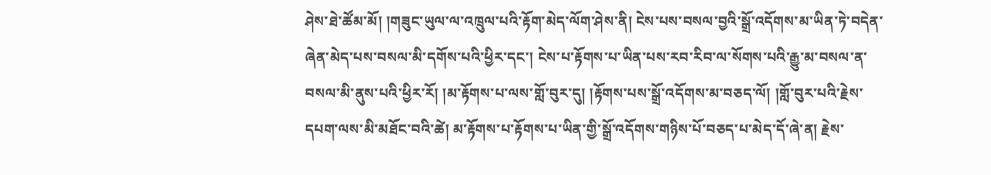ཤེས་ཐེ་ཚོམ་མོ། །གཟུང་ཡུལ་ལ་འཁྲུལ་པའི་རྟོག་མེད་ལོག་ཤེས་ནི། ངེས་པས་བསལ་བྱའི་སྒྲོ་འདོགས་མ་ཡིན་ཏེ་བདེན་ཞེན་མེད་པས་བསལ་མི་དགོས་པའི་ཕྱིར་དང་། ངེས་པ་རྟོགས་པ་ཡིན་པས་རབ་རིབ་ལ་སོགས་པའི་རྒྱུ་མ་བསལ་ན་བསལ་མི་ནུས་པའི་ཕྱིར་རོ། །མ་རྟོགས་པ་ལས་གློ་བུར་དུ། །རྟོགས་པས་སྒྲོ་འདོགས་མ་བཅད་ལོ། །གློ་བུར་པའི་རྗེས་དཔག་ལས་མི་མཐོང་བའི་ཚེ། མ་རྟོགས་པ་རྟོགས་པ་ཡིན་གྱི་སྒྲོ་འདོགས་གཉིས་པོ་བཅད་པ་མེད་དོ་ཞེ་ན། རྗེས་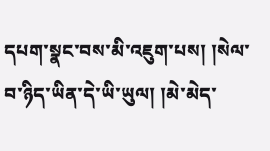དཔག་སྣང་བས་མི་འཇུག་པས། །སེལ་བ་ཉིད་ཡིན་དེ་ཡི་ཡུལ། །མེ་མེད་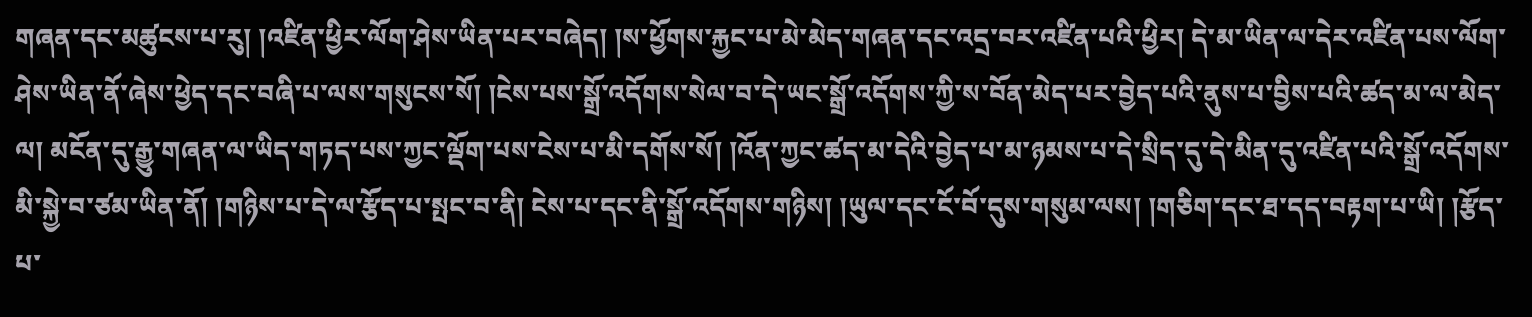གཞན་དང་མཚུངས་པ་རུ། །འཛིན་ཕྱིར་ལོག་ཤེས་ཡིན་པར་བཞེད། །ས་ཕྱོགས་རྐྱང་པ་མེ་མེད་གཞན་དང་འདྲ་བར་འཛིན་པའི་ཕྱིར། དེ་མ་ཡིན་ལ་དེར་འཛིན་པས་ལོག་ཤེས་ཡིན་ནོ་ཞེས་ཕྱེད་དང་བཞི་པ་ལས་གསུངས་སོ། །ངེས་པས་སྒྲོ་འདོགས་སེལ་བ་དེ་ཡང་སྒྲོ་འདོགས་ཀྱི་ས་བོན་མེད་པར་བྱེད་པའི་ནུས་པ་བྱིས་པའི་ཚད་མ་ལ་མེད་ལ། མངོན་དུ་རྒྱུ་གཞན་ལ་ཡིད་གཏད་པས་ཀྱང་ལྡོག་པས་ངེས་པ་མི་དགོས་སོ། །འོན་ཀྱང་ཚད་མ་དེའི་བྱེད་པ་མ་ཉམས་པ་དེ་སྲིད་དུ་དེ་མིན་དུ་འཛིན་པའི་སྒྲོ་འདོགས་མི་སྐྱེ་བ་ཙམ་ཡིན་ནོ། །གཉིས་པ་དེ་ལ་རྩོད་པ་སྤང་བ་ནི། ངེས་པ་དང་ནི་སྒྲོ་འདོགས་གཉིས། །ཡུལ་དང་ངོ་བོ་དུས་གསུམ་ལས། །གཅིག་དང་ཐ་དད་བརྟག་པ་ཡི། །རྩོད་པ་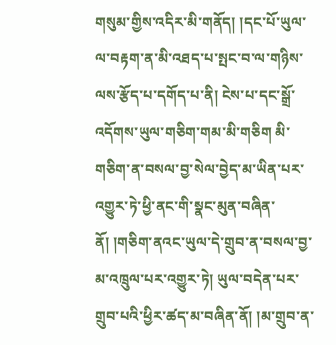གསུམ་གྱིས་འདིར་མི་གནོད། །དང་པོ་ཡུལ་ལ་བརྟག་ན་མི་འཐད་པ་སྤང་བ་ལ་གཉིས་ལས་རྩོད་པ་དགོད་པ་ནི། ངེས་པ་དང་སྒྲོ་འདོགས་ཡུལ་གཅིག་གམ་མི་གཅིག མི་གཅིག་ན་བསལ་བྱ་སེལ་བྱེད་མ་ཡིན་པར་འགྱུར་ཏེ་ཕྱི་ནང་གི་སྣང་མུན་བཞིན་ནོ། །གཅིག་ནའང་ཡུལ་དེ་གྲུབ་ན་བསལ་བྱ་མ་འཁྲུལ་པར་འགྱུར་ཏེ། ཡུལ་བདེན་པར་གྲུབ་པའི་ཕྱིར་ཚད་མ་བཞིན་ནོ། །མ་གྲུབ་ན་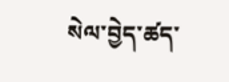སེལ་བྱེད་ཚད་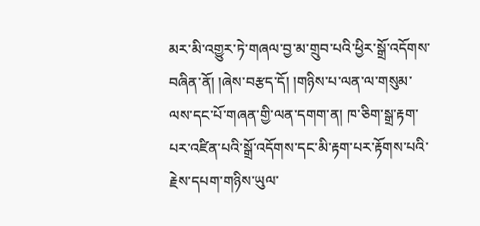མར་མི་འགྱུར་ཏེ་གཞལ་བྱ་མ་གྲུབ་པའི་ཕྱིར་སྒྲོ་འདོགས་བཞིན་ནོ། །ཞེས་བརྩད་དོ། །གཉིས་པ་ལན་ལ་གསུམ་ལས་དང་པོ་གཞན་གྱི་ལན་དགག་ན། ཁ་ཅིག་སྒྲ་རྟག་པར་འཛིན་པའི་སྒྲོ་འདོགས་དང་མི་རྟག་པར་རྟོགས་པའི་རྗེས་དཔག་གཉིས་ཡུལ་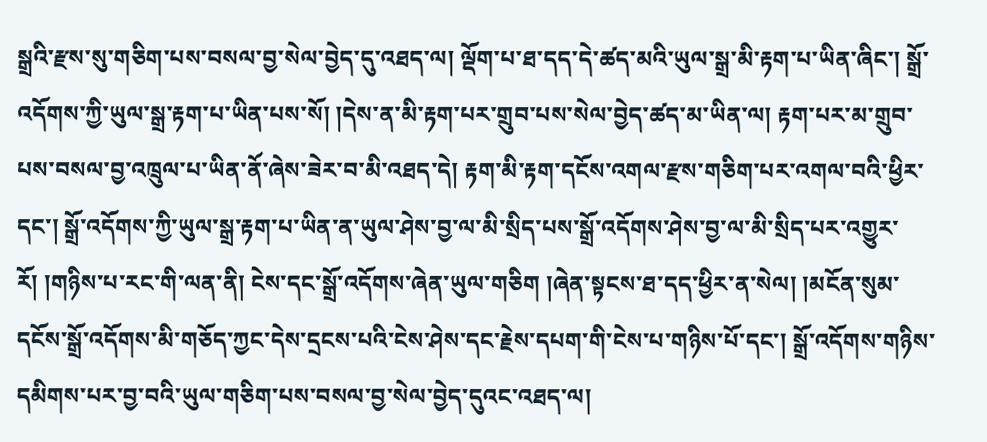སྒྲའི་རྫས་སུ་གཅིག་པས་བསལ་བྱ་སེལ་བྱེད་དུ་འཐད་ལ། ལྡོག་པ་ཐ་དད་དེ་ཚད་མའི་ཡུལ་སྒྲ་མི་རྟག་པ་ཡིན་ཞིང་། སྒྲོ་འདོགས་ཀྱི་ཡུལ་སྒྲ་རྟག་པ་ཡིན་པས་སོ། །དེས་ན་མི་རྟག་པར་གྲུབ་པས་སེལ་བྱེད་ཚད་མ་ཡིན་ལ། རྟག་པར་མ་གྲུབ་པས་བསལ་བྱ་འཁྲུལ་པ་ཡིན་ནོ་ཞེས་ཟེར་བ་མི་འཐད་དེ། རྟག་མི་རྟག་དངོས་འགལ་རྫས་གཅིག་པར་འགལ་བའི་ཕྱིར་དང་། སྒྲོ་འདོགས་ཀྱི་ཡུལ་སྒྲ་རྟག་པ་ཡིན་ན་ཡུལ་ཤེས་བྱ་ལ་མི་སྲིད་པས་སྒྲོ་འདོགས་ཤེས་བྱ་ལ་མི་སྲིད་པར་འགྱུར་རོ། །གཉིས་པ་རང་གི་ལན་ནི། ངེས་དང་སྒྲོ་འདོགས་ཞེན་ཡུལ་གཅིག །ཞེན་སྟངས་ཐ་དད་ཕྱིར་ན་སེལ། །མངོན་སུམ་དངོས་སྒྲོ་འདོགས་མི་གཅོད་ཀྱང་དེས་དྲངས་པའི་ངེས་ཤེས་དང་རྗེས་དཔག་གི་ངེས་པ་གཉིས་པོ་དང་། སྒྲོ་འདོགས་གཉིས་དམིགས་པར་བྱ་བའི་ཡུལ་གཅིག་པས་བསལ་བྱ་སེལ་བྱེད་དུའང་འཐད་ལ།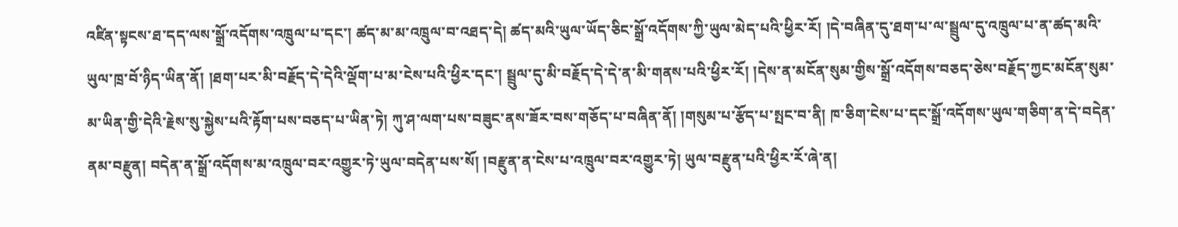འཛིན་སྟངས་ཐ་དད་ལས་སྒྲོ་འདོགས་འཁྲུལ་པ་དང་། ཚད་མ་མ་འཁྲུལ་བ་འཐད་དེ། ཚད་མའི་ཡུལ་ཡོད་ཅིང་སྒྲོ་འདོགས་ཀྱི་ཡུལ་མེད་པའི་ཕྱིར་རོ། །དེ་བཞིན་དུ་ཐག་པ་ལ་སྦྲུལ་དུ་འཁྲུལ་པ་ན་ཚད་མའི་ཡུལ་ཁྲ་བོ་ཉིད་ཡིན་ནོ། །ཐག་པར་མི་བརྗོད་དེ་དེའི་ལྡོག་པ་མ་ངེས་པའི་ཕྱིར་དང་། སྦྲུལ་དུ་མི་བརྗོད་དེ་དེ་ན་མི་གནས་པའི་ཕྱིར་རོ། །དེས་ན་མངོན་སུམ་གྱིས་སྒྲོ་འདོགས་བཅད་ཅེས་བརྗོད་ཀྱང་མངོན་སུམ་མ་ཡིན་གྱི་དེའི་རྗེས་སུ་སྐྱེས་པའི་རྟོག་པས་བཅད་པ་ཡིན་ཏེ། ཀུ་ཤ་ལག་པས་བཟུང་ནས་ཟོར་བས་གཅོད་པ་བཞིན་ནོ། །གསུམ་པ་རྩོད་པ་སྤང་བ་ནི། ཁ་ཅིག་ངེས་པ་དང་སྒྲོ་འདོགས་ཡུལ་གཅིག་ན་དེ་བདེན་ནམ་བརྫུན། བདེན་ན་སྒྲོ་འདོགས་མ་འཁྲུལ་བར་འགྱུར་ཏེ་ཡུལ་བདེན་པས་སོ། །བརྫུན་ན་ངེས་པ་འཁྲུལ་བར་འགྱུར་ཏེ། ཡུལ་བརྫུན་པའི་ཕྱིར་རོ་ཞེ་ན།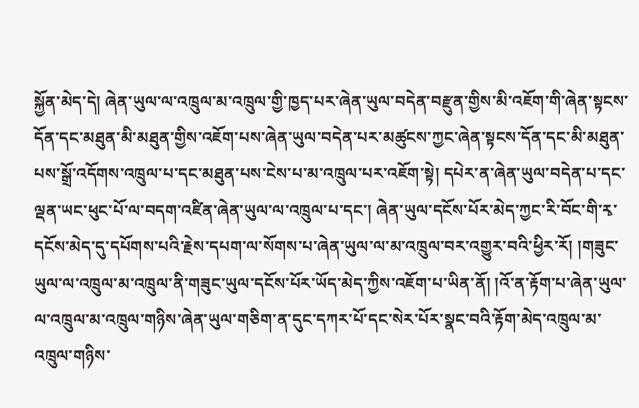སྐྱོན་མེད་དེ། ཞེན་ཡུལ་ལ་འཁྲུལ་མ་འཁྲུལ་གྱི་ཁྱད་པར་ཞེན་ཡུལ་བདེན་བརྫུན་གྱིས་མི་འཇོག་གི་ཞེན་སྟངས་དོན་དང་མཐུན་མི་མཐུན་གྱིས་འཇོག་པས་ཞེན་ཡུལ་བདེན་པར་མཚུངས་ཀྱང་ཞེན་སྟངས་དོན་དང་མི་མཐུན་པས་སྒྲོ་འདོགས་འཁྲུལ་པ་དང་མཐུན་པས་ངེས་པ་མ་འཁྲུལ་པར་འཇོག་སྟེ། དཔེར་ན་ཞེན་ཡུལ་བདེན་པ་དང་ལྡན་ཡང་ཕུང་པོ་ལ་བདག་འཛིན་ཞེན་ཡུལ་ལ་འཁྲུལ་པ་དང་། ཞེན་ཡུལ་དངོས་པོར་མེད་ཀྱང་རི་བོང་གི་རྭ་དངོས་མེད་དུ་དཔོགས་པའི་རྗེས་དཔག་ལ་སོགས་པ་ཞེན་ཡུལ་ལ་མ་འཁྲུལ་བར་འགྱུར་བའི་ཕྱིར་རོ། །གཟུང་ཡུལ་ལ་འཁྲུལ་མ་འཁྲུལ་ནི་གཟུང་ཡུལ་དངོས་པོར་ཡོད་མེད་ཀྱིས་འཇོག་པ་ཡིན་ནོ། །འོ་ན་རྟོག་པ་ཞེན་ཡུལ་ལ་འཁྲུལ་མ་འཁྲུལ་གཉིས་ཞེན་ཡུལ་གཅིག་ན་དུང་དཀར་པོ་དང་སེར་པོར་སྣང་བའི་རྟོག་མེད་འཁྲུལ་མ་འཁྲུལ་གཉིས་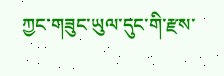ཀྱང་གཟུང་ཡུལ་དུང་གི་རྫས་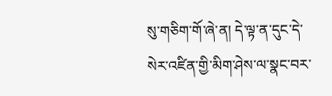སུ་གཅིག་གོ་ཞེ་ན། དེ་ལྟ་ན་དུང་དེ་སེར་འཛིན་གྱི་མིག་ཤེས་ལ་སྣང་བར་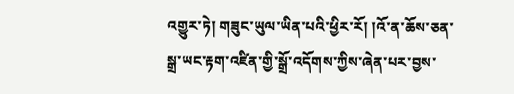འགྱུར་ཏེ། གཟུང་ཡུལ་ཡིན་པའི་ཕྱིར་རོ། །འོ་ན་ཆོས་ཅན་སྒྲ་ཡང་རྟག་འཛིན་གྱི་སྒྲོ་འདོགས་ཀྱིས་ཞེན་པར་བྱས་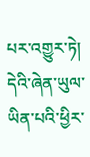པར་འགྱུར་ཏེ། དེའི་ཞེན་ཡུལ་ཡིན་པའི་ཕྱིར་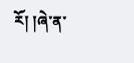རོ། །ཞེ་ན་